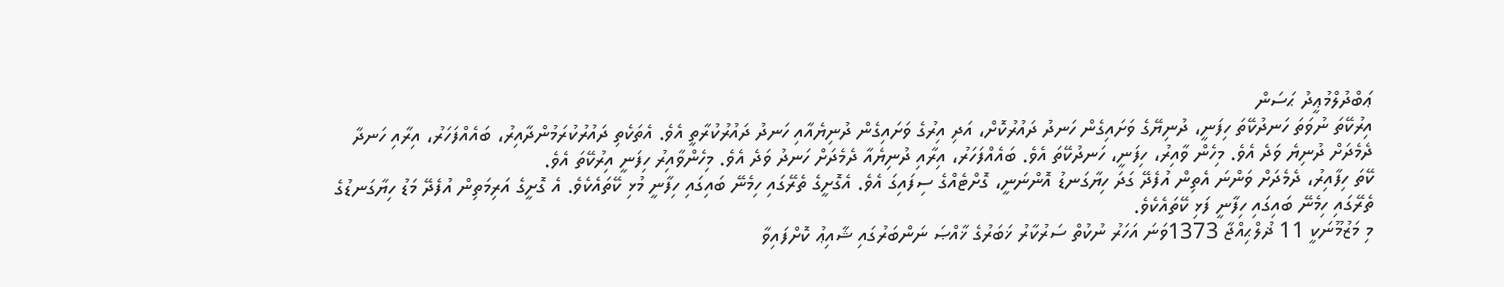ޢަބްދުލްމުޢީދު ޙަސަން
އިރުކޭތަ ނުވަތަ ހަނދުކޭތަ ހިފަނީ، ދުނިޔޭގެ ވަށައިގެން ހަނދު ދައުރުކޮށް، އަދި އިރުގެ ވަށައިގެން ދުނިޔެއާއި ހަނދު ދައުރުކުރާތީ އެވެ. އެތަކެތި ދައުރުކުރަމުންދާއިރު، ބައެއްފަހަރު، އިރާއި ހަނދާ ދެމެދަށް ދުނިޔެ ވަދެ އެވެ. މިހެން ވާއިރު، ހިފަނީ، ހަނދުކޭތަ އެވެ. ބައެއްފަހަރު، އިރާއި ދުނިޔެއާ ދެމެދަށް ހަނދު ވަދެ އެވެ. މިހެންވާއިރު ހިފަނީ އިރުކޭތަ އެވެ.
ކޭތަ ހިފާއިރު، ދެމެދަށް ވަންނަ އެތިން އުފެދޭ ގަދަ ހިޔާގަނޑު އޮންނަނީ، ގޮށްޓެއްގެ ސިފައިގަ އެވެ. އެގޮށީގެ ތެރޭގައި ހިމެނޭ ބައިގައި ހިފާނީ މުޅި ކޭތައެކެވެ. އެ ގޮށީގެ އަރިމަތިން އުފެދޭ މަޑު ހިޔާގަނޑުގެ ތެރޭގައި ހިމެނޭ ބައިގައި ހިފާނީ ފަޅި ކޭތައެކެވެ.
މި މަޒުމޫނަކީ 11 ޛުލްޙިއްޖާ 1373ވަނަ އަހަރު ނުކުތް ސަރުކާރު ޚަބަރުގެ ޚާއްޞަ ނަންބަރުގައި ޝާއިޢު ކޮށްފައިވާ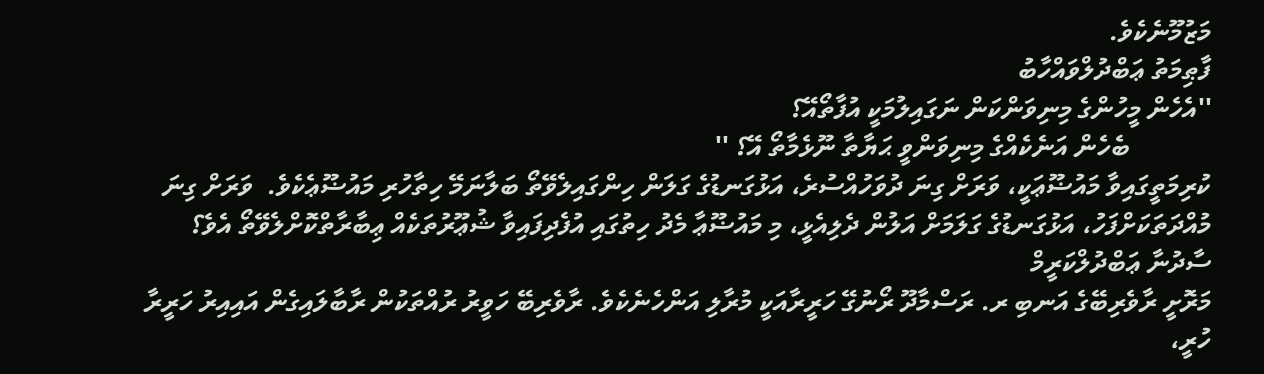މަޒުމޫނެކެވެ.
ފާޠިމަތު ޢަބްދުލްވައްހާބު
''އެހެން މީހުންގެ މިނިވަންކަން ނަގައިލުމަކީ އުފާތޯއޭ؟
            ބެހެން އަނެކެއްގެ މިނިވަންވީ ޙަޔާތާ ނޫޅެމާތޯ އޭ؟ ''
ކުރިމަތީގައިވާ މައުޟޫޢަކީ، ވަރަށް ގިނަ ދުވަހުއްސުރެ، އަޅުގަނޑުގެ ގަލަން ހިންގައިލެވޭތޯ ބަލާނަމޭ ހިތާހުރި މައުޟޫޢެކެވެ.  ވަރަށް ގިނަ މުއްދަތަކަށްފަހު، އަޅުގަނޑުގެ ގަލަމަށް އަލުން ދެލިއެޅީ، މި މައުޟޫޢާ މެދު ހިތުގައި އުފެދިފައިވާ ޝުޢޫރުތަކެއް ޢިބާރާތްކޮށްލެވޭތޯ އެވެ؟
ސާދުނާ ޢަބްދުލްކަރީމް
މަރޮށީ ރާވެރިބޭގެ އަނބި ރ. ރަސްމާދޫ ރޯނުގޭ ހަރީރާއަކީ މުރާލި އަންހެނެކެވެ. ރާވެރިބޭ ހަވީރު ރުއްތަކުން ރާބާލައިގެން އައިއިރު ހަރީރާ ހުރީ،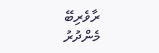ރާވެރިބޭ  މެންދުރު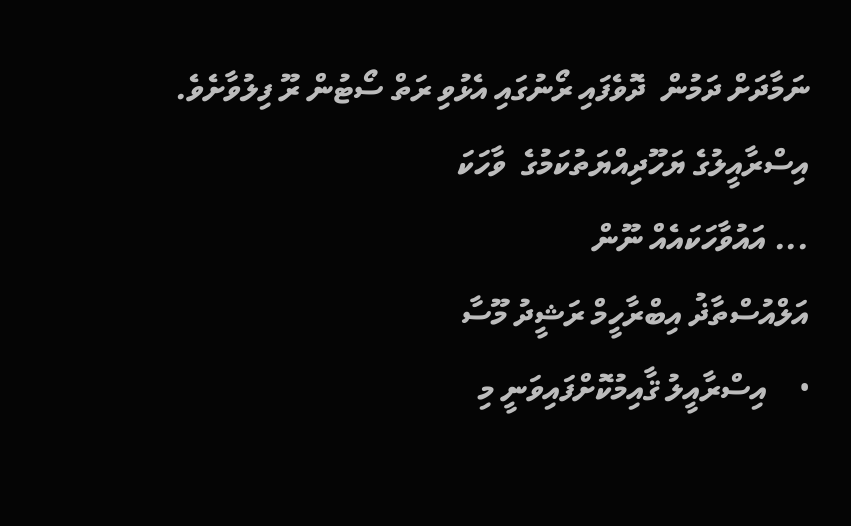ނަމާދަށް ދަމުން  ދޮވެފައި ރޯނުގައި އެޅުވި ރަތް ސޯޓުން ރޫ ފިލުވާށެވެ.
އިސްރާއީލުގެ ޔަހޫދިއްޔަތުކަމުގެ  ވާހަކަ
... އައުވާހަކައެއް ނޫން
އަލްއުސްތާޛު އިބްރާހީމް ރަޝީދު މޫސާ
•    އިސްރާއީލު ޤާއިމުކޮށްފައިވަނީ މި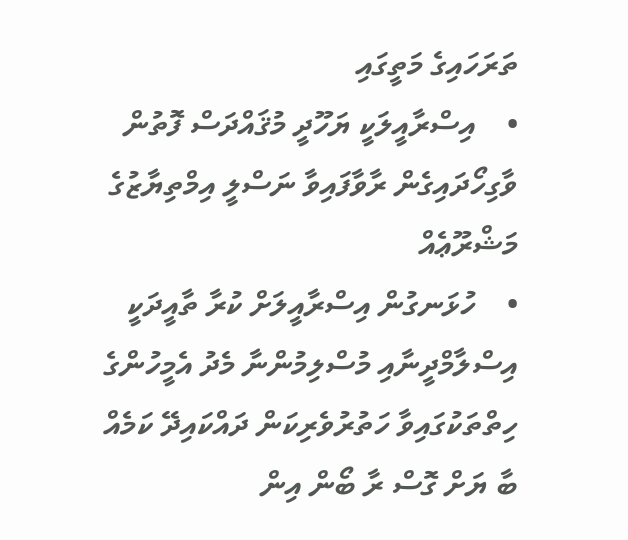ތަރަހައިގެ މަތީގައި
•    އިސްރާއީލަކީ ޔަހޫދީ މުޤައްދަސް ފޮތުން ވާގިހޯދައިގެން ރާވާފައިވާ ނަސްލީ އިމްތިޔާޒުގެ މަޝްރޫޢެއް
•    ހުޅަނގުން އިސްރާއީލަށް ކުރާ ތާއީދަކީ އިސްލާމްދީނާއި މުސްލިމުންނާ މެދު އެމީހުންގެ ހިތްތަކުގައިވާ ހަތުރުވެރިކަން ދައްކައިދޭ ކަމެއް
ބާ ޔަށް ގޮސް ރާ ބޯން އިން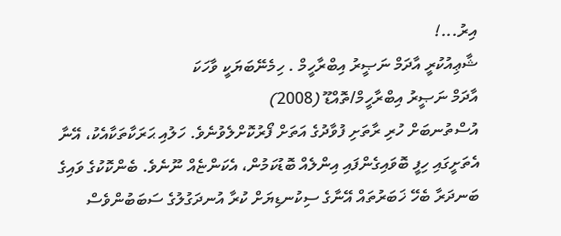އިރު...!
ޝާޢިއުކުރީ އާދަމް ނަޞީރު އިބްރާހީމް . ހިމެނޭބަޔަކީ ވާހަކަ
އާދަމް ނަޞީރު އިބްރާހީމް/ތޮއްޑޫ (2008)
އުސްތުނބަށް ހުރި ރާތަށި ފުވާދުގެ އަތަށް ފޯރުކޮށްލެވުނެވެ. ހަލުއި ޙަރަކާތަކާއެކު، އޭނާ އެތަށީގައި ހިފީ ބޮވައިގެންފައި އިންލެއް ބޮޑުކަމުން، އެކަންޏެއް ނޫނެވެ. ބެންކޮކުގެ ވައިގެ ބަނދަރާ ބެހޭ ޚަބަރުތައް އޭނާގެ ސިކުނޑިޔަށް ކުރާ އުނދަގުލުގެ ސަބަބުންވެސް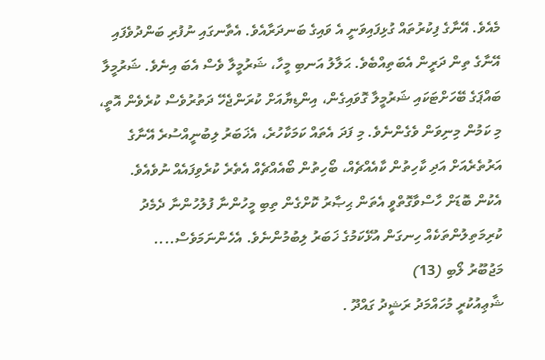މެއެވެ. އޭނާގެ ފިކުރުތައް ގުޅިފައިވަނީ އެ ވައިގެ ބަނދަރާއެވެ. އެތާނގައި ނުފުރި ބަންދުވެފައި އޭނާގެ ތިން ދަރީން އެބަތިއްބެވެ. ޙަލާލު އަނބި މީހާ، ޝަރުމީލާ ވެސް އެބަ އިނެވެ. ޝަރުމީލާ ބައްޕަގެ ބޭހަށްޓަކައި ޝަރުމީލާ ގޮވައިގެން، އިންޑިޔާއަށް ކުރަންޖެހޭ ދަތުރުވެސް ކުރެވެން އޮތީ، މި ކަމުން މިނިވަން ވެގެންނެވެ. މި ފަދަ އެތައް ކަމަކާހުރެ، އެޚަބަރު ލިބުނީއްސުރެ އޭނާގެ އަރުތެރެއަށް އަދި ކާހިތުން ކާއެއްޗެއް، ބޯހިތުން ބޯއެއްޗެއް އެތެރެ ކުރެވިފައެއް ނުވެއެވެ. އެކުން ބޮޑަށް ހާސްވާގޮތްވީ އެތަން ޙިޞާރު ކޮށްގެން ތިބި މީހުންނާ ފުލުހުންނާ ދެމެދު ކުރިމަތިލުންތަކެއް ހިނގަން އުޅޭކަމުގެ ޚަބަރު ލިބުމުންނެވެ. އެހެންނަމަވެސް....
މަޖުބޫރު ލޯބި (13)
ޝާޢިއުކުރީ މުހައްމަދު ރަޝީދު ގައްދޫ .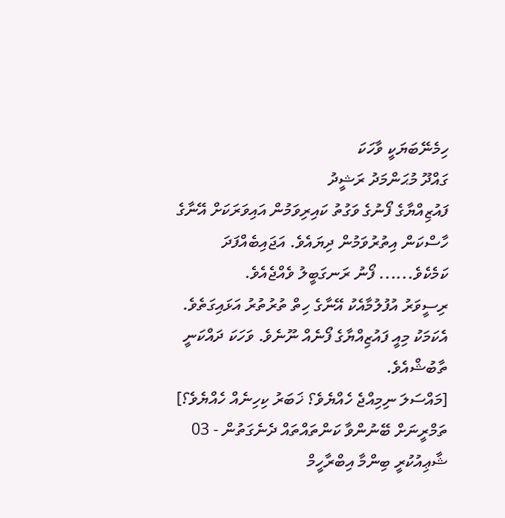ހިމެނޭބަޔަކީ ވާހަކަ
ގައްދޫ މުޙަންމަދު ރަޝީދު
ފައުޒިއްޔާގެ ފޯނުގެ ވަގުތު ކައިރިވަމުން އައިވަރަކަށް އޭނާގެ ހާސްކަން އިތުރުވަމުން ދިޔައެވެ. އަޖައިބެއްފަދަ ކަމެކެވެ...... ފޯނު ރަނގަބީލު ވެއްޖެއެވެ.
ރިސީވަރު އުފުލުމާއެކު އޭނާގެ ހިތް ތުރުތުރު އަޅައިގަތެވެ.
އެކަމަކު މިއީ ފައުޒިއްޔާގެ ފޯނެއް ނޫނެވެ. ވަހަކަ ދައްކަނީ ތާބުޝްއެވެ.
[މައްސަލަ ނިމިއްޖެ ހެއްޔެވެ؟ ޚަބަރު ކިހިނެއް ހެއްޔެވެ؟]
ތަމްރީނަށް ބޭނުންވާ ކަންތައްތައް ދެނެގަތުން - 03
ޝާޢިއުކުރީ ބިންމާ އިބްރާހީމް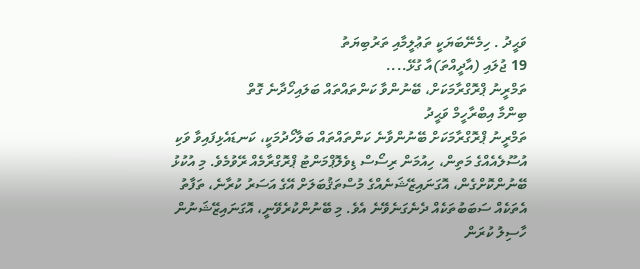ވަޙީދު . ހިމެނޭބަޔަކީ ތަޢުލީމާއި ތަރުބިޔަތު
19 ޖުލައި (އާދީއްތަ)އާ ގުޅޭ....
ތަމްރީނު ޕްރޮގްރާމަކަށް، ބޭނުންވާ ކަންތައްތައް ބަލައިހޯދާނެ ގޮތް
ބިންމާ އިބްރާހީމް ވަޙީދު
ތަމްރީނު ޕްރޮގްރާމަކަށް ބޭނުންވާނެ ކަންތައްތައް ބަލާހޯދުމަކީ، ކަނޑައެޅިފައިވާ ވަކި އުސޫލެއެއްގެ މަތިން، ހިއުމަން ރިސޯސް ޑިވެލޮޕްމަންޓު ޕްރޮގްރާމެއް ރޭވުމެވެ. މި އުކުޅު ބޭނުންކޮށްގެން، އޮގަނައިޒޭޝަނެއްގެ މުސްތަޤުބަލަށް އޭގެ އަސަރު ކުރާނެ، ތަފާތު އެތަކެއް ސަބަބުތަކެއް ދެނެގަނެވޭނެ އެވެ. މި ބޭނުންކުރެވޭނީ، އޮގަނައިޒޭޝަނުން ހާސިލު ކުރަން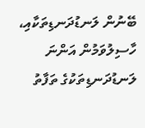ބޭނުން ލަނޑުދަނޑިތަކާއި، ހާސިލުވަމުން އަންނަ ލަނޑުދަނޑިތަކުގެ ތަފާތު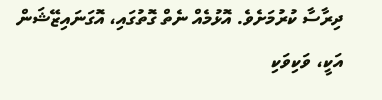ދިރާސާ ކުރުމަށެވެ. އޮޅުމެއް ނެތް ގޮތުގައި، އޮގަނައިޒޭޝަން އަކީ، ވަކިވަކި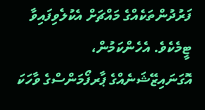ފަރުދުންތަކެއްގެ މައްޗަށް އެކުލެވިފައިވާ ޓީމެކެވެ. އެހެންކަމުން، އޮގަނައިޒޭޝަނެއްގެ ޕާރފޯމަންސްގެ ވާހަކަ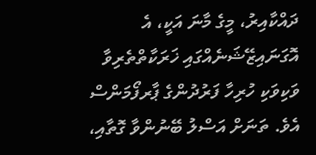ދައްކާއިރު، މީގެ މާނަ އަކީ، އެ އޮގަނައިޒޭޝަނެއްގައި ޚަރަކާތްތެރިވާ ވަކިވަކި ހުރިހާ ފަރުދުންގެ ޕާރފޯމަންސް އެވެ. ތަނަށް އަސްލު ބޭނުންވާ ގޮތާއި،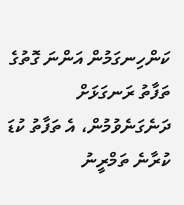ކަންހިނގަމުން އަންނަ ގޮތުގެ ތަފާތު ރަނގަޅަށް ދަނެގަނެވުމުން، އެ ތަފާތު ކުޑަ ކުރާނެ ތަމްރީނު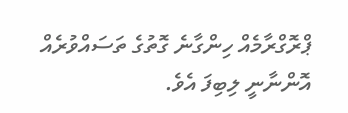ޕްރޮގްރާމެއް ހިންގާނެ ގޮތުގެ ތަސައްވުރެއް އޮންނާނީ ލިބިފަ އެވެ.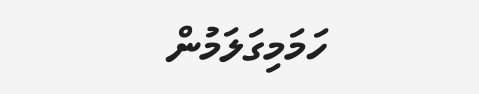ހަމަމިގަލަމުން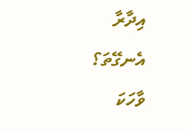އިދާރާ
އެނގޭތަ؟
ވާހަކަ